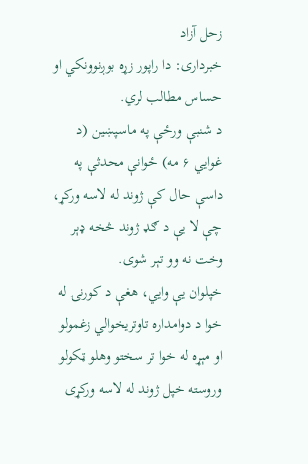زحل آزاد
خبرداری: دا راپور زړه بوږنوونکي او حساس مطالب لري.
د شنبې ورځې په ماسپښین (د غوايي ۶ مه) ځوانې محدثې په داسې حال کې ژوند له لاسه ورکړ، چې لا یې د ګډ ژوند څخه ډېر وخت نه وو تېر شوی.
خپلوان یې وايي، هغې د کورنۍ له خوا د دوامداره تاوتریخوالي زغمولو او مېړه له خوا تر سختو وهلو ټکولو وروسته خپل ژوند له لاسه ورکړی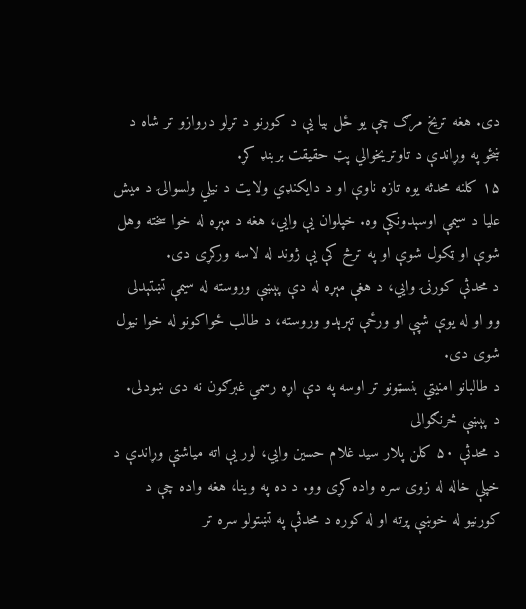دی. هغه تریخ مرګ چې یو ځل بیا یې د کورنو د تړلو دروازو تر شاه د ښځو په وړاندې د تاوتریخوالي پټ حقیقت بربنډ کړ.
۱۵ کلنه محدثه یوه تازه ناوې او د دایکنډي ولایت د نیلي ولسوالۍ د میش علیا د سیمې اوسېدونکې وه. خپلوان یې وايي، هغه د مېړه له خوا سخته وهل شوې او ټکول شوې او په ترڅ کې یې ژوند له لاسه ورکړی دی.
د محدثې کورنۍ وايي، د هغې مېړه له دې پېښې وروسته له سیمې تښتېدلی وو او له یوې شپې او ورځې تېرېدو وروسته، د طالب ځواکونو له خوا نیول شوی دی.
د طالبانو امنیتي بنسټونو تر اوسه په دې اړه رسمي غبرګون نه دی ښودلی.
د پېښې څرنګوالی
د محدثې ۵۰ کلن پلار سید غلام حسین وايي، لور یې اته میاشتې وړاندې د خپلې خاله له زوی سره واده کړی وو. د ده په وینا، هغه واده چې د کورنیو له خوښې پرته او له کوره د محدثې په تښتولو سره تر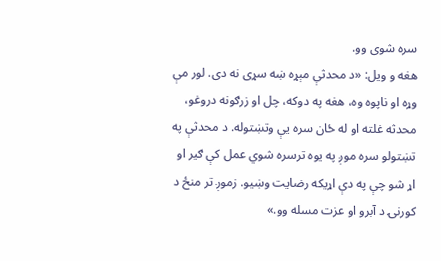سره شوی وو.
هغه و ویل: «د محدثې مېړه ښه سړی نه دی. لور مې وړه او ناپوه وه، هغه په دوکه، چل او زرګونه دروغو، محدثه غلته او له ځان سره یې وتښتوله. د محدثې په تښتولو سره موږ په یوه ترسره شوي عمل کې ګیر او اړ شو چې په دې اړیکه رضایت وښيو. زموږ تر منځ د کورنۍ د آبرو او عزت مسله وو.»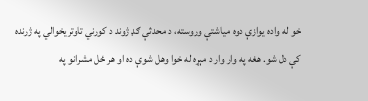خو له واده یوازې دوه میاشتې وروسته، د محدثې ګډ ژوند د کورني تاوتریخوالي په ژرنده کې دل شو. هغه په وار وار د مېړه له خوا وهل شوې ده او هر ځل مشرانو په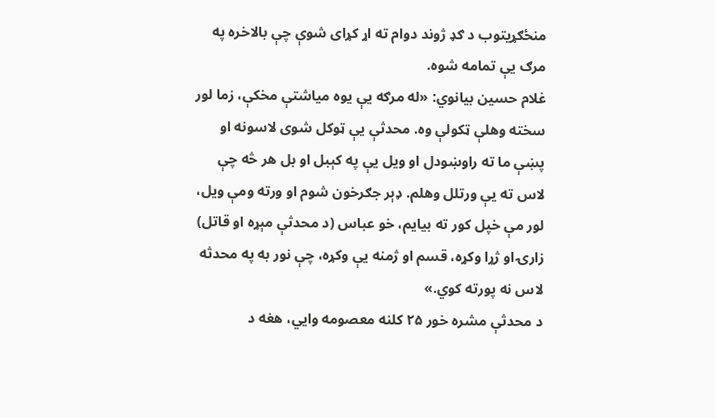منځګړیتوب د ګډ ژوند دوام ته اړ کړای شوې چې بالاخره په مرګ یې تمامه شوه.
غلام حسین بیانوي: «له مرګه یې یوه میاشتې مخکې، زما لور سخته وهلې ټکولې وه. محدثې یې ټوکل شوی لاسونه او پښې ما ته راوښودل او ویل یې په کېبل او بل هر څه چې لاس ته یې ورتلل وهلم. ډېر جګرخون شوم او ورته ومې ویل، لور مې خپل کور ته بیایم، خو عباس (د محدثې مېړه او قاتل) زارۍ او ژړا وکړه، قسم او ژمنه یې وکړه، چې نور به په محدثه لاس نه پورته کوي.»
د محدثې مشره خور ۲۵ کلنه معصومه وايي، هغه د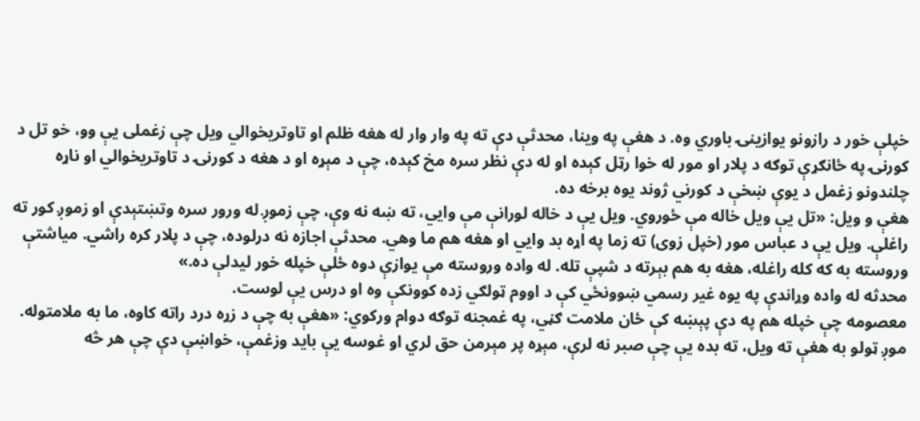خپلې خور د رازونو یوازینۍ باوري وه. د هغې په وینا، محدثې دې ته په وار وار له هغه ظلم او تاوتریخوالي ویل چې زغملی یې وو، خو تل د کورنۍ په ځانګړې توګه د پلار او مور له خوا رټل کېده او له دې نظر سره مخ کېده، چې د مېړه او د هغه د کورنۍ د تاوتریخوالي او ناړه چلندونو زغمل د یوې ښخې د کورني ژوند یوه برخه ده.
هغې و ویل: «تل یې ویل خاله مې ځوروي. ویل یې د خاله لورانې مې وايي، ته ښه نه وې، چې زموږ له ورور سره وتښتېدې او زموږ کور ته راغلې. ویل یې د عباس مور (خپل زوی) ته زما په اړه بد وايي او هغه هم ما وهي. محدثې اجازه نه درلوده، چې د پلار کره راشي. میاشتې وروسته به که کله راغله، هغه به هم بېرته د شپې تله. له واده وروسته مې یوازې دوه ځلې خپله خور لیدلې ده.»
محدثه له واده وړاندې په یوه غیر رسمي ښوونځي کې د اووم ټولګي زده کوونکې وه او درس یې لوست.
معصومه چې خپله هم په دې پېښه کې ځان ملامت ګڼي، په غمجنه توګه دوام ورکوي: «هغې به چې د زړه درد راته کاوه، ما به ملامتوله. موږ ټولو به هغې ته ویل، ته بده یې چې صبر نه لرې، مېړه پر مېرمن حق لري او غوسه یې باید وزغمې، خواښې دې چې هر څه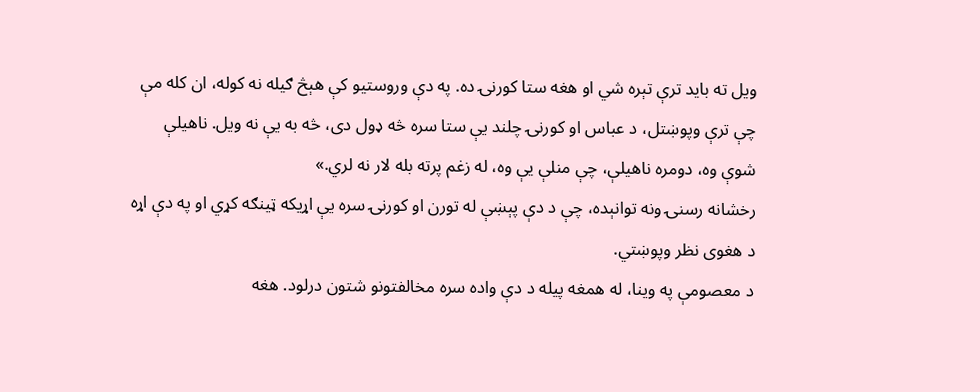ویل ته باید ترې تېره شي او هغه ستا کورنۍ ده. په دې وروستیو کې هېڅ ګیله نه کوله، ان کله مې چې ترې وپوښتل، د عباس او کورنۍ چلند یې ستا سره څه ډول دی، څه به یې نه ویل. ناهیلې شوې وه، دومره ناهیلې، چې منلې یې وه، له زغم پرته بله لار نه لري.»
رخشانه رسنۍ ونه توانېده، چې د دې پېښې له تورن او کورنۍ سره یې اړیکه ټینګه کړي او په دې اړه د هغوی نظر وپوښتي.
د معصومې په وینا، له همغه پیله د دې واده سره مخالفتونو شتون درلود. هغه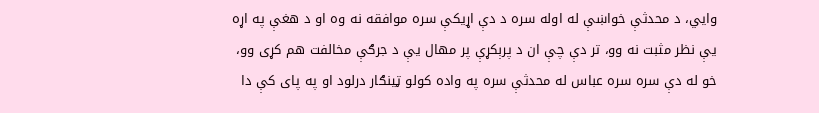وايي، د محدثې خواښې له اوله سره د دې اړیکې سره موافقه نه وه او د هغې په اړه یې نظر مثبت نه وو، تر دې چې ان د پرېکړې پر مهال یې د جرګې مخالفت هم کړی وو، خو له دې سره سره عباس له محدثې سره په واده کولو ټینګار درلود او په پای کې دا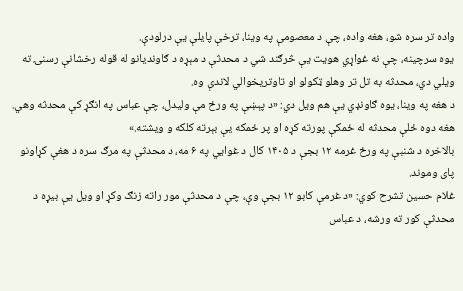واده تر سره شو، هغه واده، چې د معصومې په وینا، ترخې پایلې یې درلودې.
یوه سرچینه، چې نه غواړي هویت یې څرګند شي د محدثې د مېړه د ګاوندیانو له قوله رخشانې رسنۍ ته ویلي دي، محدثه به تل تر وهلو ټکولو او تاوتریخوالي لاندې وه.
د هغه په وینا، یوه ګاونډي یې هم ویل دي: «د پېښې په ورځ مې ولیدل، چې عباس په انګړ کې محدثه وهي. هغه دوه ځلې محدثه له ځمکې پورته کړه او پر ځمکه یې بېرته کلکه و ویشته.»
بالاخره د شنبې په ورځ غرمه ۱۲ بجې د ۱۴۰۵ کال د غوايي په ۶ مه، د محدثې په مرګ سره د هغې کړاونو پای وموند.
غلام حسین تشرح کوي: «د غرمې کابو ۱۲ بجې وې، چې د محدثې مور راته زنګ وکړ او ویل یې بیړه د محدثې کور ته ورشه، د عباس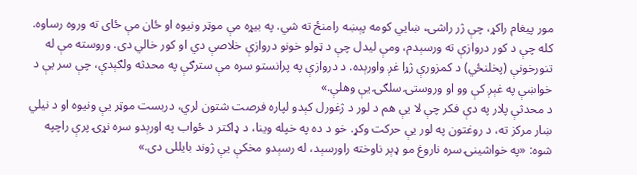مور پیغام راکړ، چې ژر راشۍ، ښايي کومه پېښه رامنځ ته شي. په بیړه مې موټر ونیوه او ځان مې ځای ته وروه رساوه. کله چې د کور دروازې ته ورسېدم، ومې لیدل چې د ټولو خونو دروازې خلاصې دي او کور خالي دی. وروسته مې له تنورخونې (پخلنځي) د کمزورې ژړا غږ واورېده. د دروازې په پرانستو سره مې سترګې په محدثه ولګېدې، چې سر یې د خواښې په غېږ کې وو او وروستۍ سلګۍ یې وهلې.»
د محدثې پلار په دې فکر چې لا یې هم د لور د ژغورل کېدو لپاره فرصت شتون لري، دربست موټر یې ونیوه او د نیلي ښار مرکز ته، د روغتون په لور یې حرکت وکړ. خو د ده په خپله وینا، د ډاکتر د ځواب په اورېدو سره نړۍ پرې راچپه شوه: «په خواشینۍ سره ناروغ مو ډېر ناوخته راورسېد، له رسېدو مخکې یې ژوند بایللی دی.»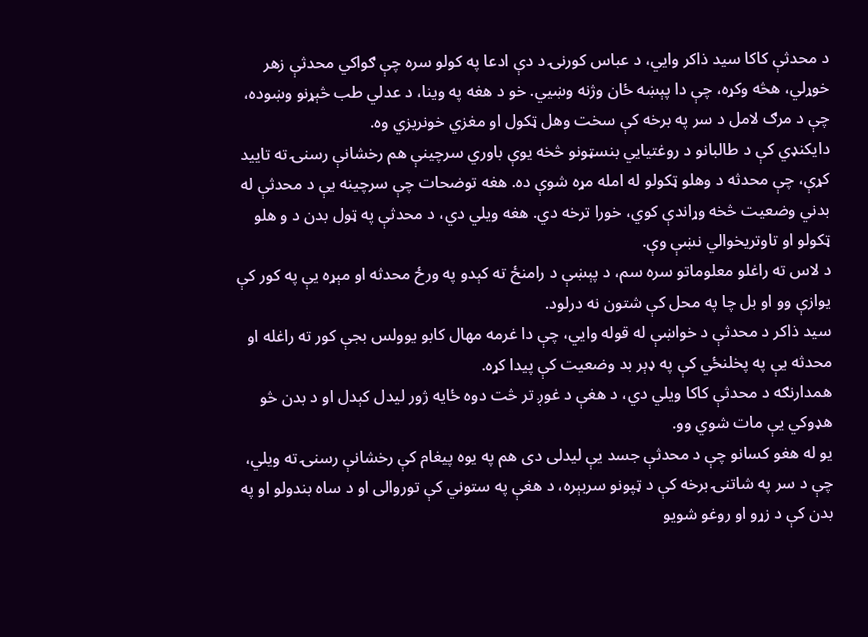د محدثې کاکا سید ذاکر وايي، د عباس کورنۍ د دې ادعا په کولو سره چې ګواکي محدثې زهر خوړلي، هڅه وکړه، چې دا پېښه ځان وژنه وښيي. خو د هغه په وینا، د عدلي طب څېړنو وښوده، چې د مرګ لامل د سر په برخه کې سخت وهل ټکول او مغزي خونریزي وه.
دایکنډي کې د طالبانو د روغتیايي بنسټونو څخه یوې باوري سرچینې هم رخشانې رسنۍ ته تایید کړې، چې محدثه د وهلو ټکولو له امله مړه شوې ده. هغه توضحات چې سرچینه یې د محدثې له بدني وضعیت څخه وړاندې کوي، خورا ترخه دي. هغه ویلي دي، د محدثې په ټول بدن د و هلو ټکولو او تاوتریخوالي نښې وې.
د لاس ته راغلو معلوماتو سره سم، د پېښې د رامنځ ته کېدو په ورځ محدثه او مېړه یې په کور کې یوازې وو او بل چا په محل کې شتون نه درلود.
سید ذاکر د محدثې د خواښې له قوله وايي، چې دا غرمه مهال کابو یوولس بجې کور ته راغله او محدثه یې په پخلنځي کې په ډېر بد وضعیت کې پیدا کړه.
همدارنګه د محدثې کاکا ویلي دي، د هغې د غوږ تر څت دوه ځایه ژور لیدل کېدل او د بدن څو هډوکي یې مات شوي وو.
یو له هغو کسانو چې د محدثې جسد یې لیدلی دی هم په یوه پیغام کې رخشانې رسنۍ ته ویلي، چې د سر په شاتنۍ برخه کې د ټپونو سربېره، د هغې په ستوني کې توروالی او د ساه بندولو او په بدن کې د زړو او روغو شویو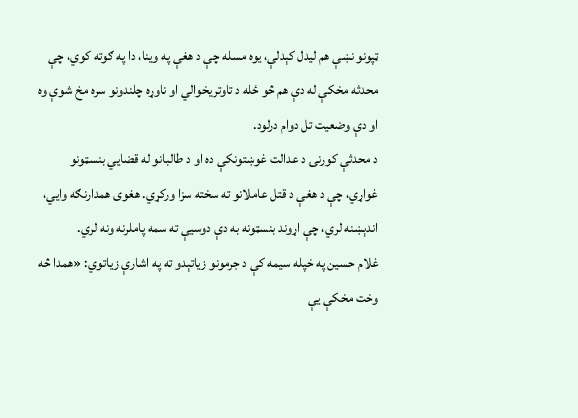ټپونو نښې هم لیدل کېدلې، یوه مسله چې د هغې په وینا، دا په ګوته کوي، چې محدثه مخکې له دې هم څو ځله د تاوتریخوالي او ناوړه چلندونو سره مخ شوې وه او دې وضعیت تل دوام درلود.
د محدثې کورنۍ د عدالت غوښتونکې ده او د طالبانو له قضايي بنسټونو غواړي، چې د هغې د قتل عاملانو ته سخته سزا ورکړي. هغوی همدارنګه وايي، اندېښنه لري، چې اړوند بنسټونه به دې دوسیې ته سمه پاملرنه ونه لري.
غلام حسین په خپله سیمه کې د جرمونو زیاتېدو ته په اشارې زیاتوي: «همدا څه وخت مخکې یې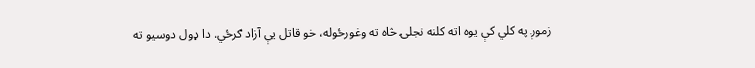زموږ په کلي کې یوه اته کلنه نجلۍ څاه ته وغورځوله، خو قاتل یې آزاد ګرځي. دا ډول دوسیو ته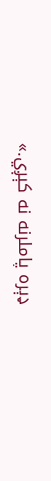ډېره پاملرنه نه کېږي.»